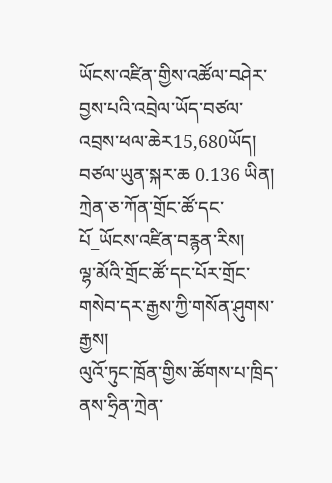ཡོངས་འཛིན་གྱིས་འཚོལ་བཤེར་བྱས་པའི་འབྲེལ་ཡོད་བཙལ་འབྲས་ཕལ་ཆེར15,680ཡོད།  བཙལ་ཡུན་སྐར་ཆ 0.136 ཡིན།
ཀྲེན་ཅ་ཀོན་གྲོང་ཚོ་དང་པོ_ཡོངས་འཛིན་བརྙན་རིས།
ལྷ་མོའི་གྲོང་ཚོ་དང་པོར་གྲོང་གསེབ་དར་རྒྱས་ཀྱི་གསོན་ཤུགས་རྒྱས།
ལུའོ་ཏུང་ཁྲོན་གྱིས་ཚོགས་པ་ཁྲིད་ནས་ཧྲིན་ཀྲེན་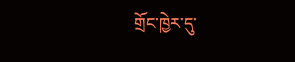གྲོང་ཁྱེར་དུ་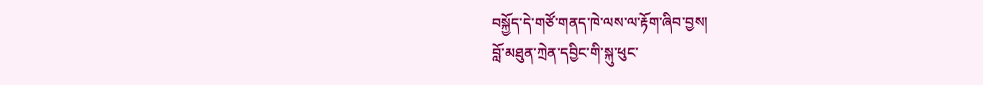བསྐྱོད་དེ་གཙོ་གནད་ཁེ་ལས་ལ་རྟོག་ཞིབ་བྱས།
བློ་མཐུན་ཀྲེན་དབྱིང་གི་སྐུ་ཕུང་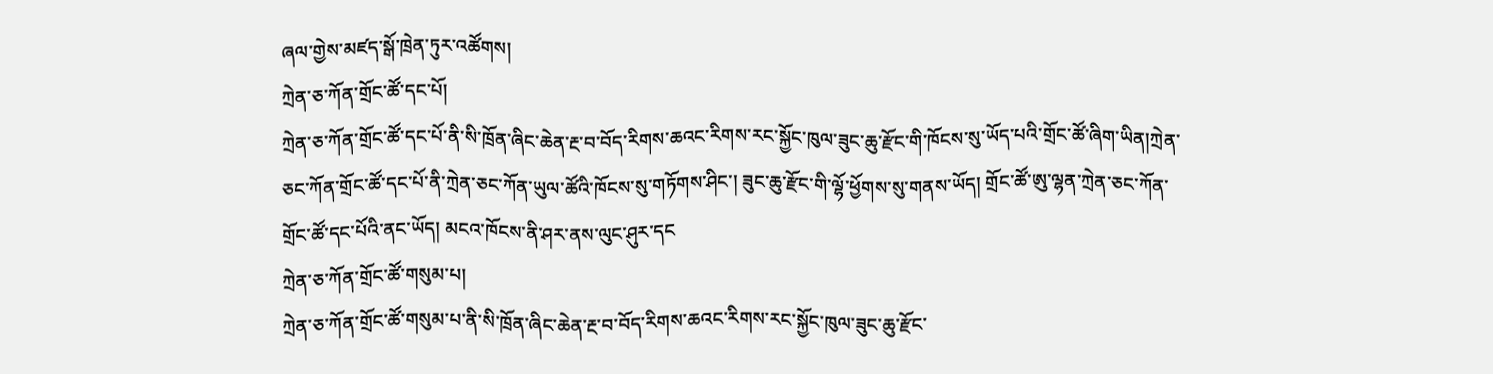ཞལ་གྱེས་མཛད་སྒོ་ཁྲེན་ཏུར་འཚོགས།
ཀྲེན་ཅ་ཀོན་གྲོང་ཚོ་དང་པོ།
ཀྲེན་ཅ་ཀོན་གྲོང་ཚོ་དང་པོ་ནི་སི་ཁྲོན་ཞིང་ཆེན་རྔ་བ་བོད་རིགས་ཆའང་རིགས་རང་སྐྱོང་ཁུལ་ཟུང་ཆུ་རྫོང་གི་ཁོངས་སུ་ཡོད་པའི་གྲོང་ཚོ་ཞིག་ཡིན།ཀྲེན་ཅང་ཀོན་གྲོང་ཚོ་དང་པོ་ནི་ཀྲེན་ཅང་ཀོན་ཡུལ་ཚོའི་ཁོངས་སུ་གཏོགས་ཤིང་། ཟུང་ཆུ་རྫོང་གི་ལྷོ་ཕྱོགས་སུ་གནས་ཡོད། གྲོང་ཚོ་ཨུ་ལྷན་ཀྲེན་ཅང་ཀོན་གྲོང་ཚོ་དང་པོའི་ནང་ཡོད། མངའ་ཁོངས་ནི་ཤར་ནས་ལུང་ཤུར་དང
ཀྲེན་ཅ་ཀོན་གྲོང་ཚོ་གསུམ་པ།
ཀྲེན་ཅ་ཀོན་གྲོང་ཚོ་གསུམ་པ་ནི་སི་ཁྲོན་ཞིང་ཆེན་རྔ་བ་བོད་རིགས་ཆའང་རིགས་རང་སྐྱོང་ཁུལ་ཟུང་ཆུ་རྫོང་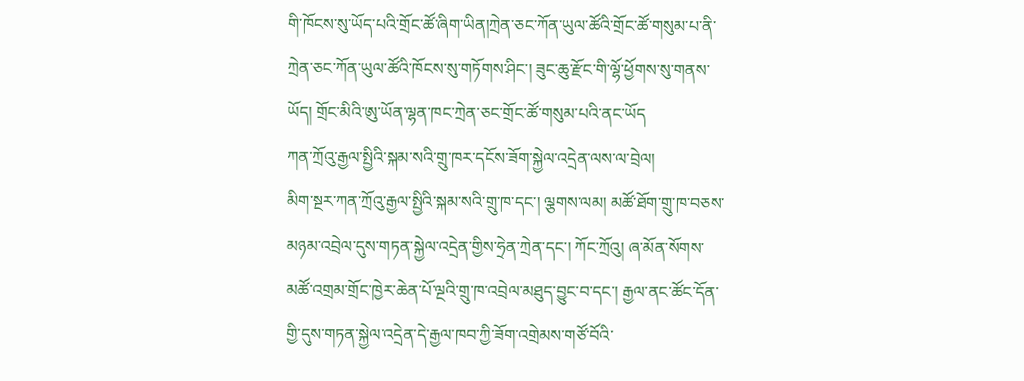གི་ཁོངས་སུ་ཡོད་པའི་གྲོང་ཚོ་ཞིག་ཡིན།ཀྲེན་ཅང་ཀོན་ཡུལ་ཚོའི་གྲོང་ཚོ་གསུམ་པ་ནི་ཀྲེན་ཅང་ཀོན་ཡུལ་ཚོའི་ཁོངས་སུ་གཏོགས་ཤིང་། ཟུང་ཆུ་རྫོང་གི་ལྷོ་ཕྱོགས་སུ་གནས་ཡོད། གྲོང་མིའི་ཨུ་ཡོན་ལྷན་ཁང་ཀྲེན་ཅང་གྲོང་ཚོ་གསུམ་པའི་ནང་ཡོད
ཀན་ཀྲོའུ་རྒྱལ་སྤྱིའི་སྐམ་སའི་གྲུ་ཁར་དངོས་ཟོག་སྐྱེལ་འདྲེན་ལས་ལ་བྲེལ།
མིག་སྔར་ཀན་ཀྲོའུ་རྒྱལ་སྤྱིའི་སྐམ་སའི་གྲུ་ཁ་དང་། ལྕགས་ལམ། མཚོ་ཐོག་གྲུ་ཁ་བཅས་མཉམ་འབྲེལ་དུས་གཏན་སྐྱེལ་འདྲེན་གྱིས་ཧྲེན་ཀྲེན་དང་། ཀོང་ཀྲོའུ། ཞ་མོན་སོགས་མཚོ་འགྲམ་གྲོང་ཁྱེར་ཆེན་པོ་ལྔའི་གྲུ་ཁ་འབྲེལ་མཐུད་བྱུང་བ་དང་། རྒྱལ་ནང་ཚོང་དོན་གྱི་དུས་གཏན་སྐྱེལ་འདྲེན་དེ་རྒྱལ་ཁབ་ཀྱི་ཟོག་འགྲེམས་གཙོ་བོའི་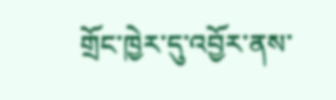གྲོང་ཁྱེར་དུ་འབྱོར་ནས་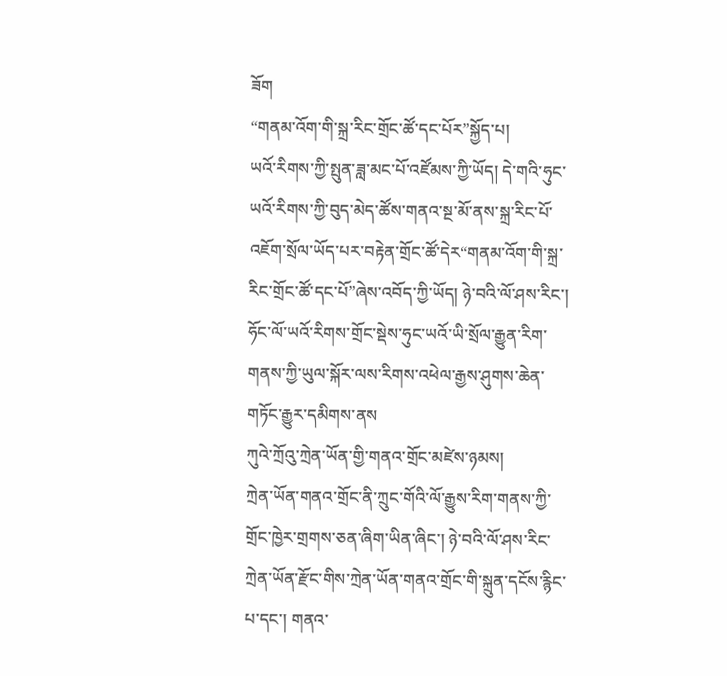ཟོག
“གནམ་འོག་གི་སྐྲ་རིང་གྲོང་ཚོ་དང་པོར”སྐྱོད་པ།
ཡའོ་རིགས་ཀྱི་སྤུན་ཟླ་མང་པོ་འཛོམས་ཀྱི་ཡོད། དེ་གའི་ཧུང་ཡའོ་རིགས་ཀྱི་བུད་མེད་ཚོས་གནའ་སྔ་མོ་ནས་སྐྲ་རིང་པོ་འཇོག་སྲོལ་ཡོད་པར་བརྟེན་གྲོང་ཚོ་དེར“གནམ་འོག་གི་སྐྲ་རིང་གྲོང་ཚོ་དང་པོ”ཞེས་འབོད་ཀྱི་ཡོད། ཉེ་བའི་ལོ་ཤས་རིང་། ཧོང་ལོ་ཡའོ་རིགས་གྲོང་སྡེས་ཧུང་ཡའོ་ཡི་སྲོལ་རྒྱུན་རིག་གནས་ཀྱི་ཡུལ་སྐོར་ལས་རིགས་འཕེལ་རྒྱས་ཤུགས་ཆེན་གཏོང་རྒྱུར་དམིགས་ནས
ཀུའེ་ཀྲོའུ་ཀྲེན་ཡོན་གྱི་གནའ་གྲོང་མཛེས་ཉམས།
ཀྲེན་ཡོན་གནའ་གྲོང་ནི་ཀྲུང་གོའི་ལོ་རྒྱུས་རིག་གནས་ཀྱི་གྲོང་ཁྱེར་གྲགས་ཅན་ཞིག་ཡིན་ཞིང་། ཉེ་བའི་ལོ་ཤས་རིང་ཀྲེན་ཡོན་རྫོང་གིས་ཀྲེན་ཡོན་གནའ་གྲོང་གི་སྐྲུན་དངོས་རྙིང་པ་དང་། གནའ་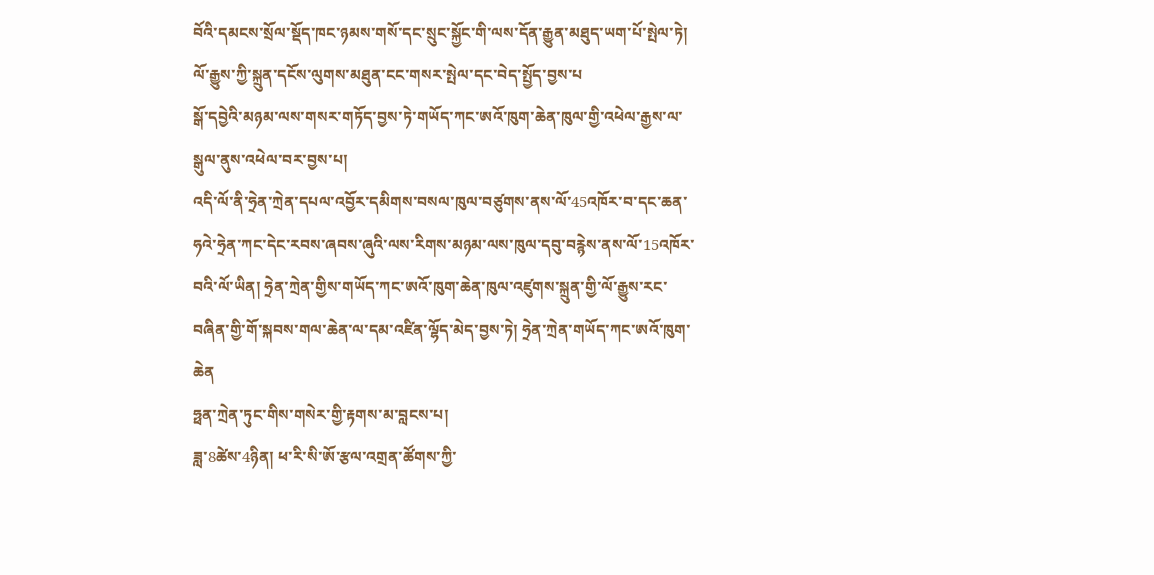བོའི་དམངས་སྲོལ་སྡོད་ཁང་ཉམས་གསོ་དང་སྲུང་སྐྱོང་གི་ལས་དོན་རྒྱུན་མཐུད་ཡག་པོ་སྤེལ་ཏེ། ལོ་རྒྱུས་ཀྱི་སྐྲུན་དངོས་ལུགས་མཐུན་ངང་གསར་སྤེལ་དང་བེད་སྤྱོད་བྱས་པ
སྒོ་དབྱེའི་མཉམ་ལས་གསར་གཏོད་བྱས་ཏེ་གཡོད་ཀང་ཨའོ་ཁུག་ཆེན་ཁུལ་གྱི་འཕེལ་རྒྱས་ལ་སྒུལ་ནུས་འཕེལ་བར་བྱས་པ།
འདི་ལོ་ནི་ཧྲེན་ཀྲེན་དཔལ་འབྱོར་དམིགས་བསལ་ཁུལ་བཙུགས་ནས་ལོ་45འཁོར་བ་དང་ཆན་ཧའེ་ཧྲེན་ཀང་དེང་རབས་ཞབས་ཞུའི་ལས་རིགས་མཉམ་ལས་ཁུལ་དབུ་བརྙེས་ནས་ལོ་15འཁོར་བའི་ལོ་ཡིན། ཧྲེན་ཀྲེན་གྱིས་གཡོད་ཀང་ཨའོ་ཁུག་ཆེན་ཁུལ་འཛུགས་སྐྲུན་གྱི་ལོ་རྒྱུས་རང་བཞིན་གྱི་གོ་སྐབས་གལ་ཆེན་ལ་དམ་འཛིན་ལྷོད་མེད་བྱས་ཏེ། ཧྲེན་ཀྲེན་གཡོད་ཀང་ཨའོ་ཁུག་ཆེན
ཧྥན་ཀྲེན་ཏུང་གིས་གསེར་གྱི་རྟགས་མ་བླངས་པ།
ཟླ་8ཚེས་4ཉིན། ཕ་རི་སི་ཨོ་རྩལ་འགྲན་ཚོགས་ཀྱི་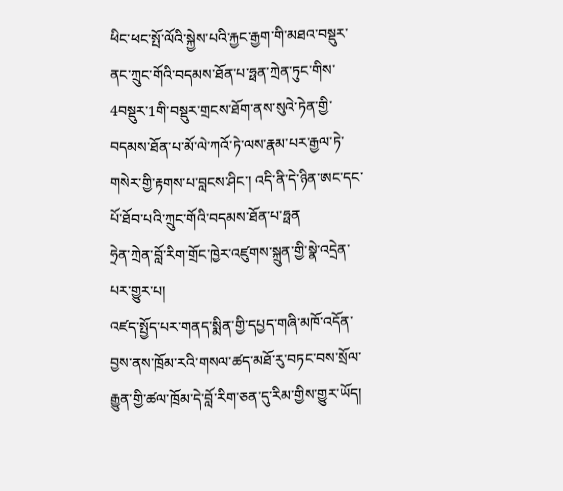ཕིང་ཕང་སྤོ་ལོའི་སྐྱེས་པའི་རྐྱང་རྒྱག་གི་མཐའ་བསྡུར་ནང་ཀྲུང་གོའི་བདམས་ཐོན་པ་ཧྥན་ཀྲེན་ཏུང་གིས་4བསྡུར་1གི་བསྡུར་གྲངས་ཐོག་ནས་སུའེ་ཏེན་གྱི་བདམས་ཐོན་པ་མོ་ལེ་ཀའོ་ཏེ་ལས་རྣམ་པར་རྒྱལ་ཏེ་གསེར་གྱི་རྟགས་པ་བླངས་ཤིང་། འདི་ནི་དེ་ཉིན་ཨང་དང་པོ་ཐོབ་པའི་ཀྲུང་གོའི་བདམས་ཐོན་པ་ཧྥན
ཧྲེན་ཀྲེན་བློ་རིག་གྲོང་ཁྱེར་འཛུགས་སྐྲུན་གྱི་སྣེ་འདྲེན་པར་གྱུར་པ།
འཛད་སྤྱོད་པར་གནད་སྨིན་གྱི་དཔྱད་གཞི་མཁོ་འདོན་བྱས་ནས་ཁྲོམ་རའི་གསལ་ཚད་མཐོ་རུ་བཏང་བས་སྲོལ་རྒྱུན་གྱི་ཚལ་ཁྲོམ་དེ་བློ་རིག་ཅན་དུ་རིམ་གྱིས་གྱུར་ཡོད།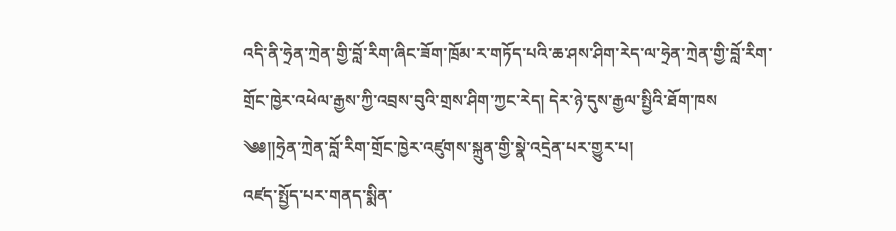འདི་ནི་ཧྲེན་ཀྲེན་གྱི་བློ་རིག་ཞིང་ཟོག་ཁྲོམ་ར་གཏོད་པའི་ཆ་ཤས་ཤིག་རེད་ལ་ཧྲེན་ཀྲེན་གྱི་བློ་རིག་གྲོང་ཁྱེར་འཕེལ་རྒྱས་ཀྱི་འབྲས་བུའི་གྲས་ཤིག་ཀྱང་རེད། དེར་ཉེ་དུས་རྒྱལ་སྤྱིའི་ཐོག་ཁས
༄༅།།ཧྲེན་ཀྲེན་བློ་རིག་གྲོང་ཁྱེར་འཛུགས་སྐྲུན་གྱི་སྣེ་འདྲེན་པར་གྱུར་པ།
འཛད་སྤྱོད་པར་གནད་སྨིན་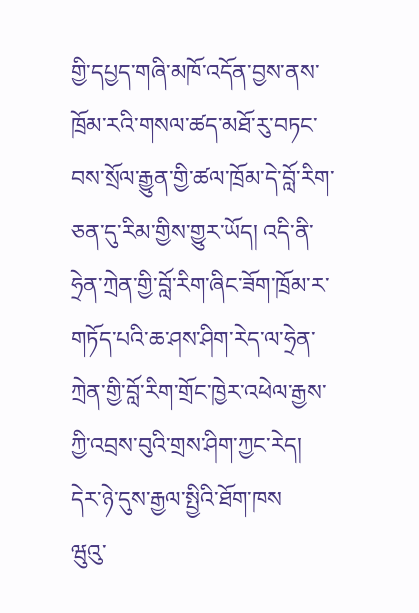གྱི་དཔྱད་གཞི་མཁོ་འདོན་བྱས་ནས་ཁྲོམ་རའི་གསལ་ཚད་མཐོ་རུ་བཏང་བས་སྲོལ་རྒྱུན་གྱི་ཚལ་ཁྲོམ་དེ་བློ་རིག་ཅན་དུ་རིམ་གྱིས་གྱུར་ཡོད། འདི་ནི་ཧྲེན་ཀྲེན་གྱི་བློ་རིག་ཞིང་ཟོག་ཁྲོམ་ར་གཏོད་པའི་ཆ་ཤས་ཤིག་རེད་ལ་ཧྲེན་ཀྲེན་གྱི་བློ་རིག་གྲོང་ཁྱེར་འཕེལ་རྒྱས་ཀྱི་འབྲས་བུའི་གྲས་ཤིག་ཀྱང་རེད། དེར་ཉེ་དུས་རྒྱལ་སྤྱིའི་ཐོག་ཁས
ཝུའུ་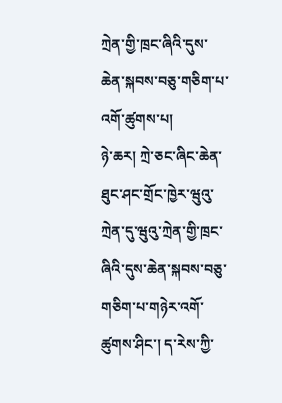ཀྲེན་གྱི་ཁྲང་ཞིའི་དུས་ཆེན་སྐབས་བཅུ་གཅིག་པ་འགོ་ཚུགས་པ།
ཉེ་ཆར། ཀྲེ་ཅང་ཞིང་ཆེན་ཐུང་ཤང་གྲོང་ཁྱེར་ཝུའུ་ཀྲེན་དུ་ཝུའུ་ཀྲེན་གྱི་ཁྲང་ཞིའི་དུས་ཆེན་སྐབས་བཅུ་གཅིག་པ་གཉེར་འགོ་ཚུགས་ཤིང་། ད་རེས་ཀྱི་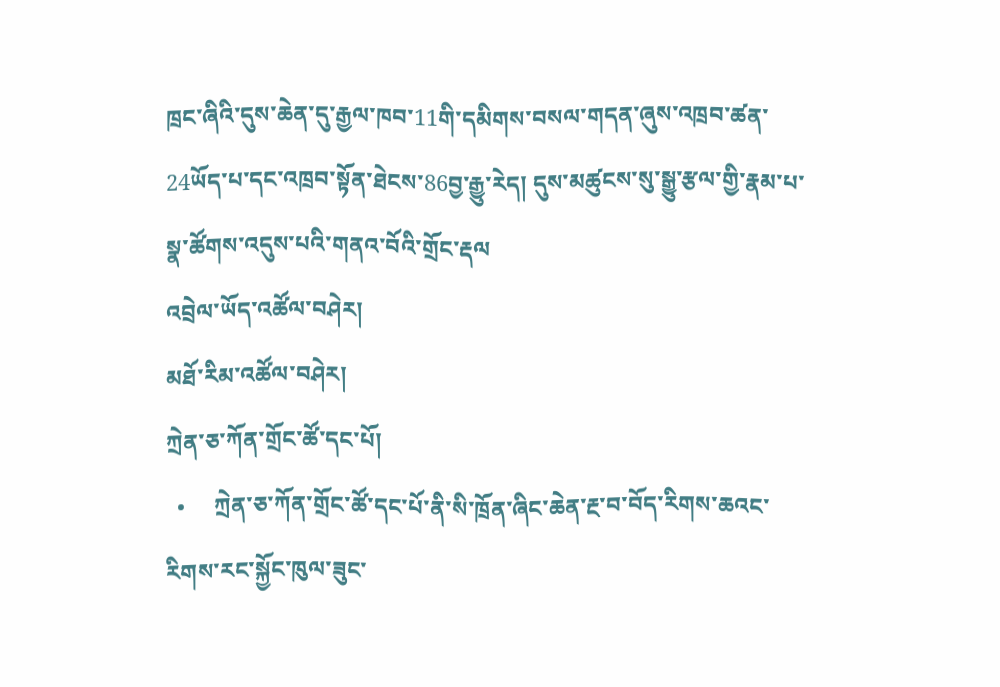ཁྲང་ཞིའི་དུས་ཆེན་དུ་རྒྱལ་ཁབ་11གི་དམིགས་བསལ་གདན་ཞུས་འཁྲབ་ཚན་24ཡོད་པ་དང་འཁྲབ་སྟོན་ཐེངས་86བྱ་རྒྱུ་རེད། དུས་མཚུངས་སུ་སྒྱུ་རྩལ་གྱི་རྣམ་པ་སྣ་ཚོགས་འདུས་པའི་གནའ་བོའི་གྲོང་རྡལ
འབྲེལ་ཡོད་འཚོལ་བཤེར།
མཐོ་རིམ་འཚོལ་བཤེར།
ཀྲེན་ཅ་ཀོན་གྲོང་ཚོ་དང་པོ།
  •     ཀྲེན་ཅ་ཀོན་གྲོང་ཚོ་དང་པོ་ནི་སི་ཁྲོན་ཞིང་ཆེན་རྔ་བ་བོད་རིགས་ཆའང་རིགས་རང་སྐྱོང་ཁུལ་ཟུང་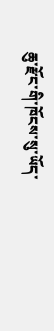ཆུ་རྫོང་གི་ཁོངས་སུ་ཡོད་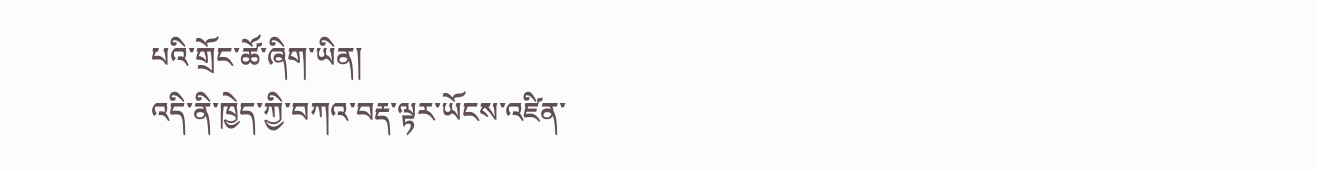པའི་གྲོང་ཚོ་ཞིག་ཡིན།
འདི་ནི་ཁྱེད་ཀྱི་བཀའ་བརྡ་ལྟར་ཡོངས་འཛིན་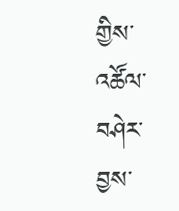གྱིས་འཚོལ་བཤེར་བྱས་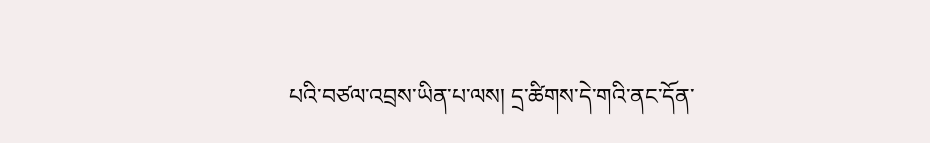པའི་བཙལ་འབྲས་ཡིན་པ་ལས། དྲ་ཚིགས་དེ་གའི་ནང་དོན་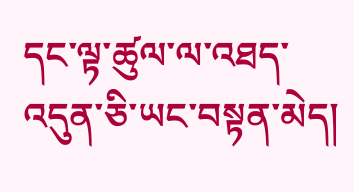དང་ལྟ་ཚུལ་ལ་འཐད་འདུན་ཅི་ཡང་བསྟན་མེད།